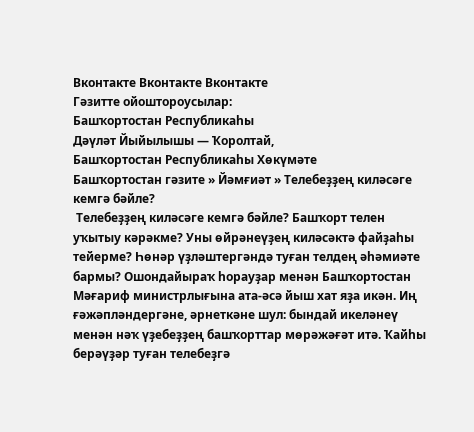Вконтакте Вконтакте Вконтакте
Гәзитте ойоштороусылар:
Башҡортостан Республикаһы
Дәүләт Йыйылышы — Ҡоролтай,
Башҡортостан Республикаһы Хөкүмәте
Башҡортостан гәзите » Йәмғиәт » Телебеҙҙең киләсәге кемгә бәйле?
 Телебеҙҙең киләсәге кемгә бәйле? Башҡорт телен уҡытыу кәрәкме? Уны өйрәнеүҙең киләсәктә файҙаһы тейерме? Һөнәр үҙләштергәндә туған телдең әһәмиәте бармы? Ошондайыраҡ һорауҙар менән Башҡортостан Мәғариф министрлығына ата-әсә йыш хат яҙа икән. Иң ғәжәпләндергәне, әрнеткәне шул: бындай икеләнеү менән нәҡ үҙебеҙҙең башҡорттар мөрәжәғәт итә. Ҡайһы берәүҙәр туған телебеҙгә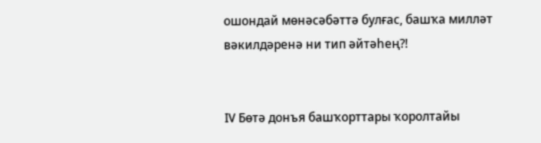ошондай мөнәсәбәттә булғас, башҡа милләт вәкилдәренә ни тип әйтәһең?!


IV Бөтә донъя башҡорттары ҡоролтайы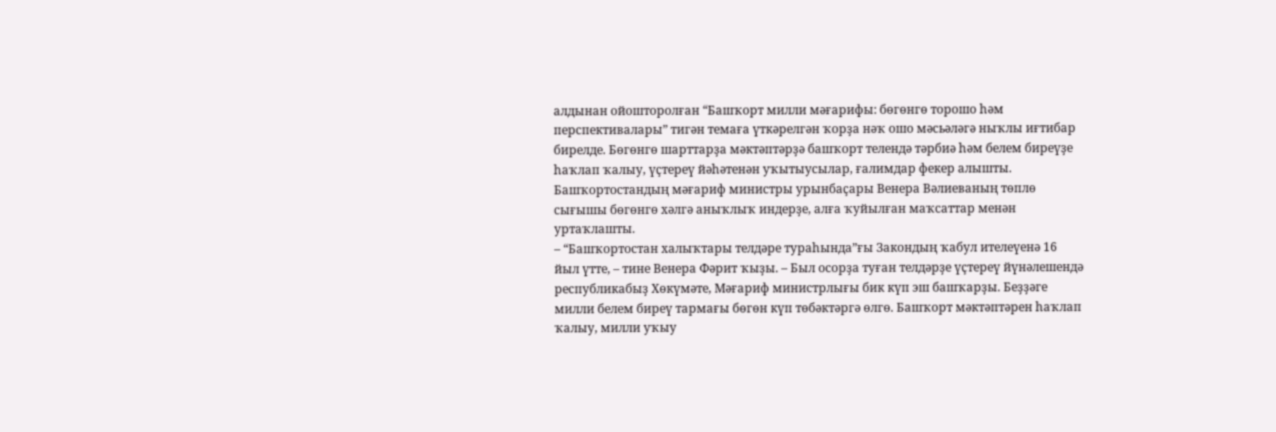алдынан ойошторолған “Башҡорт милли мәғарифы: бөгөнгө торошо һәм перспективалары” тигән темаға үткәрелгән ҡорҙа нәҡ ошо мәсьәләгә ныҡлы иғтибар бирелде. Бөгөнгө шарттарҙа мәктәптәрҙә башҡорт телендә тәрбиә һәм белем биреүҙе һаҡлап ҡалыу, үҫтереү йәһәтенән уҡытыусылар, ғалимдар фекер алышты.
Башҡортостандың мәғариф министры урынбаҫары Венера Вәлиеваның төплө сығышы бөгөнгө хәлгә аныҡлыҡ индерҙе, алға ҡуйылған маҡсаттар менән уртаҡлашты.
– “Башҡортостан халыҡтары телдәре тураһында”ғы Закондың ҡабул ителеүенә 16 йыл үтте, – тине Венера Фәрит ҡыҙы. – Был осорҙа туған телдәрҙе үҫтереү йүнәлешендә республикабыҙ Хөкүмәте, Мәғариф министрлығы бик күп эш башҡарҙы. Беҙҙәге милли белем биреү тармағы бөгөн күп төбәктәргә өлгө. Башҡорт мәктәптәрен һаҡлап ҡалыу, милли уҡыу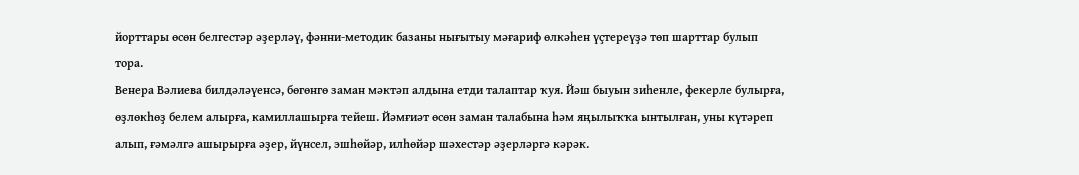йорттары өсөн белгестәр әҙерләү, фәнни-методик базаны нығытыу мәғариф өлкәһен үҫтереүҙә төп шарттар булып тора.
Венера Вәлиева билдәләүенсә, бөгөнгө заман мәктәп алдына етди талаптар ҡуя. Йәш быуын зиһенле, фекерле булырға, өҙлөкһөҙ белем алырға, камиллашырға тейеш. Йәмғиәт өсөн заман талабына һәм яңылыҡҡа ынтылған, уны күтәреп алып, ғәмәлгә ашырырға әҙер, йүнсел, эшһөйәр, илһөйәр шәхестәр әҙерләргә кәрәк.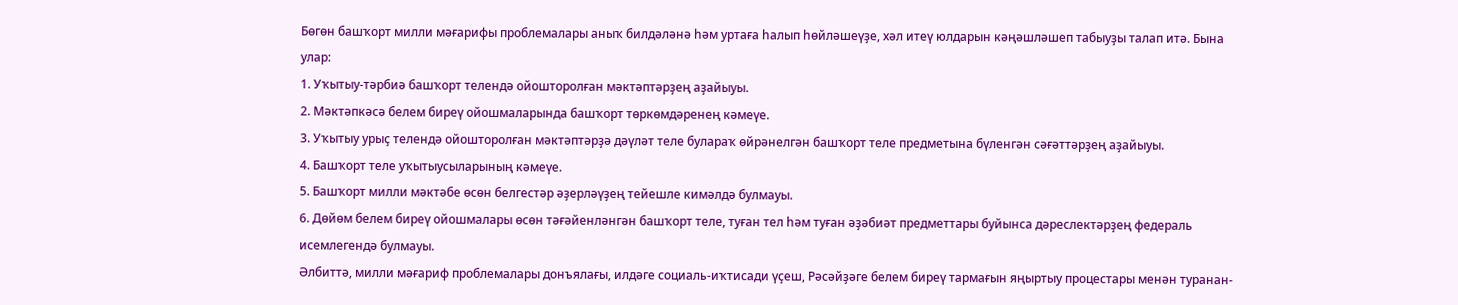Бөгөн башҡорт милли мәғарифы проблемалары аныҡ билдәләнә һәм уртаға һалып һөйләшеүҙе, хәл итеү юлдарын кәңәшләшеп табыуҙы талап итә. Бына улар:
1. Уҡытыу-тәрбиә башҡорт телендә ойошторолған мәктәптәрҙең аҙайыуы.
2. Мәктәпкәсә белем биреү ойошмаларында башҡорт төркөмдәренең кәмеүе.
3. Уҡытыу урыҫ телендә ойошторолған мәктәптәрҙә дәүләт теле булараҡ өйрәнелгән башҡорт теле предметына бүленгән сәғәттәрҙең аҙайыуы.
4. Башҡорт теле уҡытыусыларының кәмеүе.
5. Башҡорт милли мәктәбе өсөн белгестәр әҙерләүҙең тейешле кимәлдә булмауы.
6. Дөйөм белем биреү ойошмалары өсөн тәғәйенләнгән башҡорт теле, туған тел һәм туған әҙәбиәт предметтары буйынса дәреслектәрҙең федераль исемлегендә булмауы.
Әлбиттә, милли мәғариф проблемалары донъялағы, илдәге социаль-иҡтисади үҫеш, Рәсәйҙәге белем биреү тармағын яңыртыу процестары менән туранан-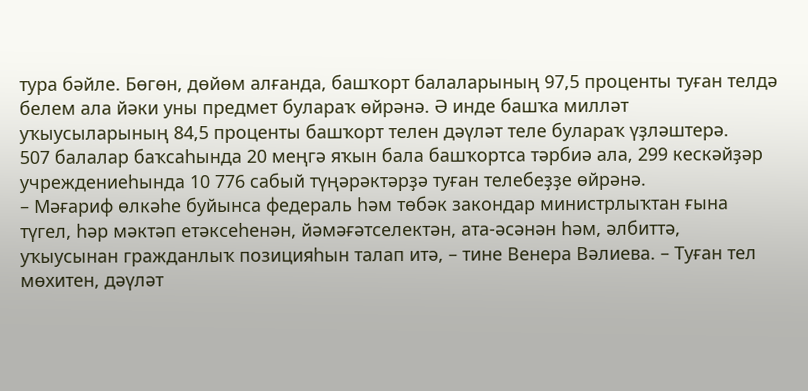тура бәйле. Бөгөн, дөйөм алғанда, башҡорт балаларының 97,5 проценты туған телдә белем ала йәки уны предмет булараҡ өйрәнә. Ә инде башҡа милләт уҡыусыларының 84,5 проценты башҡорт телен дәүләт теле булараҡ үҙләштерә.
507 балалар баҡсаһында 20 меңгә яҡын бала башҡортса тәрбиә ала, 299 кескәйҙәр учреждениеһында 10 776 сабый түңәрәктәрҙә туған телебеҙҙе өйрәнә.
– Мәғариф өлкәһе буйынса федераль һәм төбәк закондар министрлыҡтан ғына түгел, һәр мәктәп етәксеһенән, йәмәғәтселектән, ата-әсәнән һәм, әлбиттә, уҡыусынан гражданлыҡ позицияһын талап итә, – тине Венера Вәлиева. – Туған тел мөхитен, дәүләт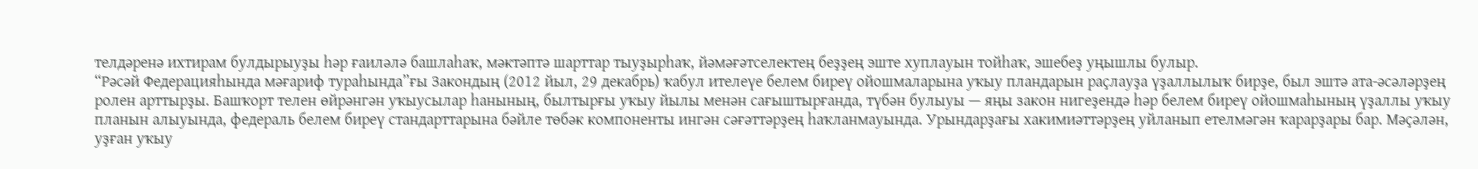телдәренә ихтирам булдырыуҙы һәр ғаиләлә башлаһаҡ, мәктәптә шарттар тыуҙырһаҡ, йәмәғәтселектең беҙҙең эште хуплауын тойһаҡ, эшебеҙ уңышлы булыр.
“Рәсәй Федерацияһында мәғариф тураһында”ғы Закондың (2012 йыл, 29 декабрь) ҡабул ителеүе белем биреү ойошмаларына уҡыу пландарын раҫлауҙа үҙаллылыҡ бирҙе, был эштә ата-әсәләрҙең ролен арттырҙы. Башҡорт телен өйрәнгән уҡыусылар һанының, былтырғы уҡыу йылы менән сағыштырғанда, түбән булыуы — яңы закон нигеҙендә һәр белем биреү ойошмаһының үҙаллы уҡыу планын алыуында, федераль белем биреү стандарттарына бәйле төбәк компоненты ингән сәғәттәрҙең һаҡланмауында. Урындарҙағы хакимиәттәрҙең уйланып етелмәгән ҡарарҙары бар. Мәҫәлән, уҙған уҡыу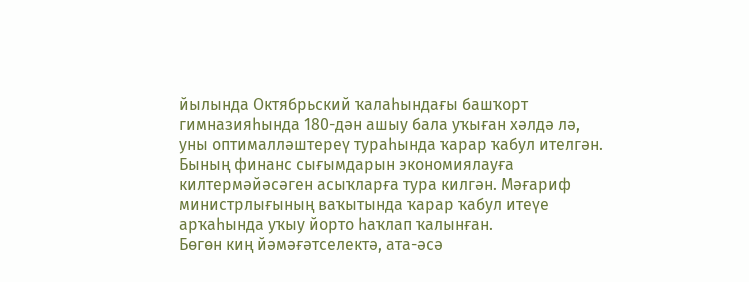йылында Октябрьский ҡалаһындағы башҡорт гимназияһында 180-дән ашыу бала уҡыған хәлдә лә, уны оптималләштереү тураһында ҡарар ҡабул ителгән. Бының финанс сығымдарын экономиялауға килтермәйәсәген асыҡларға тура килгән. Мәғариф министрлығының ваҡытында ҡарар ҡабул итеүе арҡаһында уҡыу йорто һаҡлап ҡалынған.
Бөгөн киң йәмәғәтселектә, ата-әсә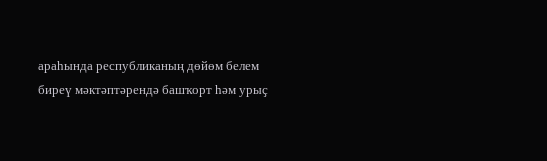араһында республиканың дөйөм белем биреү мәктәптәрендә башҡорт һәм урыҫ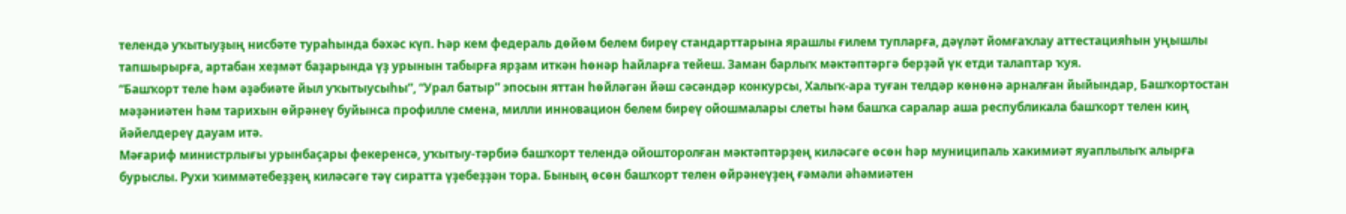телендә уҡытыуҙың нисбәте тураһында бәхәс күп. Һәр кем федераль дөйөм белем биреү стандарттарына ярашлы ғилем тупларға, дәүләт йомғаҡлау аттестацияһын уңышлы тапшырырға, артабан хеҙмәт баҙарында үҙ урынын табырға ярҙам иткән һөнәр һайларға тейеш. Заман барлыҡ мәктәптәргә берҙәй үк етди талаптар ҡуя.
“Башҡорт теле һәм әҙәбиәте йыл уҡытыусыһы”, “Урал батыр” эпосын яттан һөйләгән йәш сәсәндәр конкурсы, Халыҡ-ара туған телдәр көнөнә арналған йыйындар, Башҡортостан мәҙәниәтен һәм тарихын өйрәнеү буйынса профилле смена, милли инновацион белем биреү ойошмалары слеты һәм башҡа саралар аша республикала башҡорт телен киң йәйелдереү дауам итә.
Мәғариф министрлығы урынбаҫары фекеренсә, уҡытыу-тәрбиә башҡорт телендә ойошторолған мәктәптәрҙең киләсәге өсөн һәр муниципаль хакимиәт яуаплылыҡ алырға бурыслы. Рухи ҡиммәтебеҙҙең киләсәге тәү сиратта үҙебеҙҙән тора. Бының өсөн башҡорт телен өйрәнеүҙең ғәмәли әһәмиәтен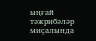ыңғай тәжрибәләр миҫалында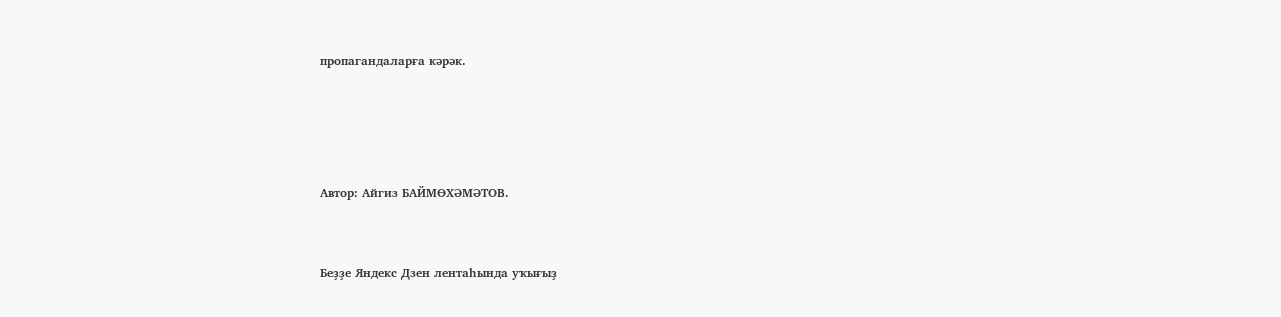пропагандаларға кәрәк.




Автор: Айгиз БАЙМӨХӘМӘТОВ.


Беҙҙе Яндекс Дзен лентаһында уҡығыҙ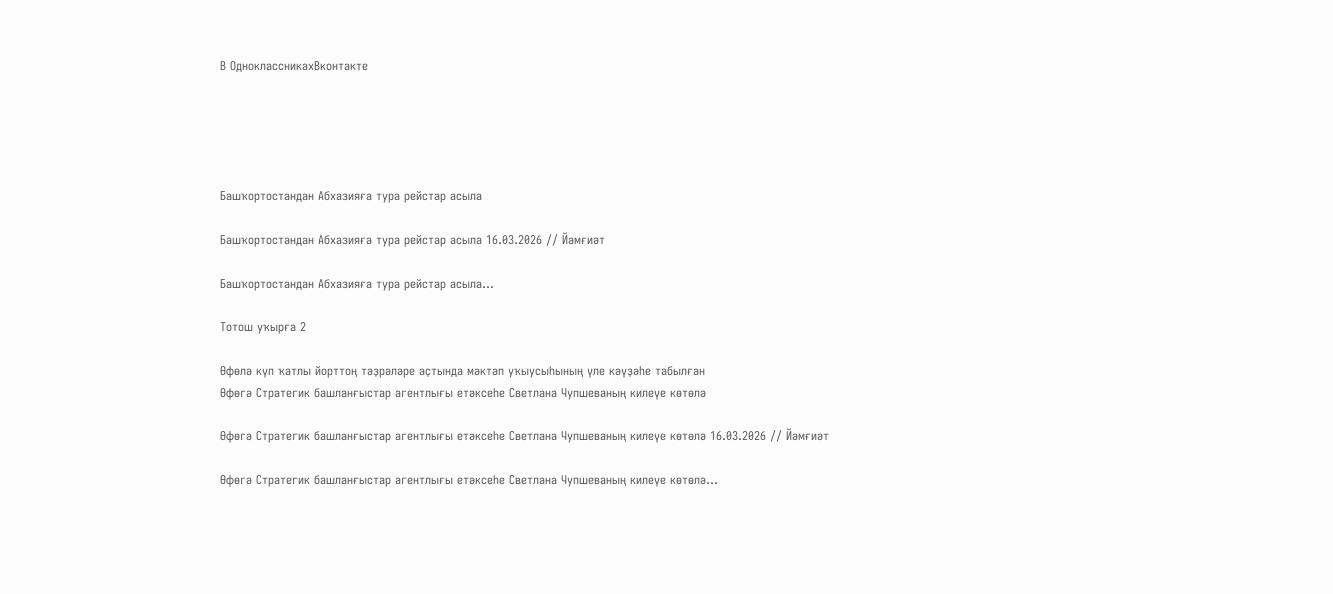В ОдноклассникахВконтакте





Башҡортостандан Абхазияға тура рейстар асыла

Башҡортостандан Абхазияға тура рейстар асыла 16.03.2026 // Йәмғиәт

Башҡортостандан Абхазияға тура рейстар асыла...

Тотош уҡырға 2

Өфөлә күп ҡатлы йорттоң тәҙрәләре аҫтында мәктәп уҡыусыһының үле кәүҙәһе табылған
Өфөгә Стратегик башланғыстар агентлығы етәксеһе Светлана Чупшеваның килеүе көтөлә

Өфөгә Стратегик башланғыстар агентлығы етәксеһе Светлана Чупшеваның килеүе көтөлә 16.03.2026 // Йәмғиәт

Өфөгә Стратегик башланғыстар агентлығы етәксеһе Светлана Чупшеваның килеүе көтөлә...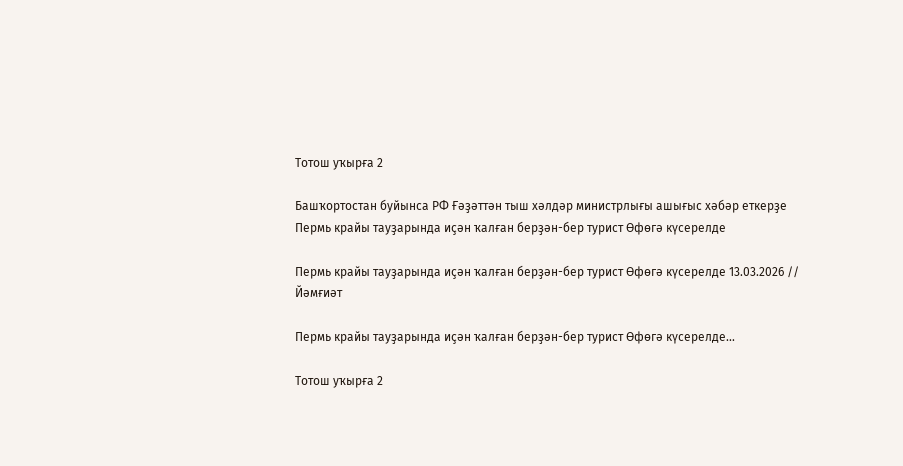Тотош уҡырға 2

Башҡортостан буйынса РФ Ғәҙәттән тыш хәлдәр министрлығы ашығыс хәбәр еткерҙе
Пермь крайы тауҙарында иҫән ҡалған берҙән-бер турист Өфөгә күсерелде

Пермь крайы тауҙарында иҫән ҡалған берҙән-бер турист Өфөгә күсерелде 13.03.2026 // Йәмғиәт

Пермь крайы тауҙарында иҫән ҡалған берҙән-бер турист Өфөгә күсерелде...

Тотош уҡырға 2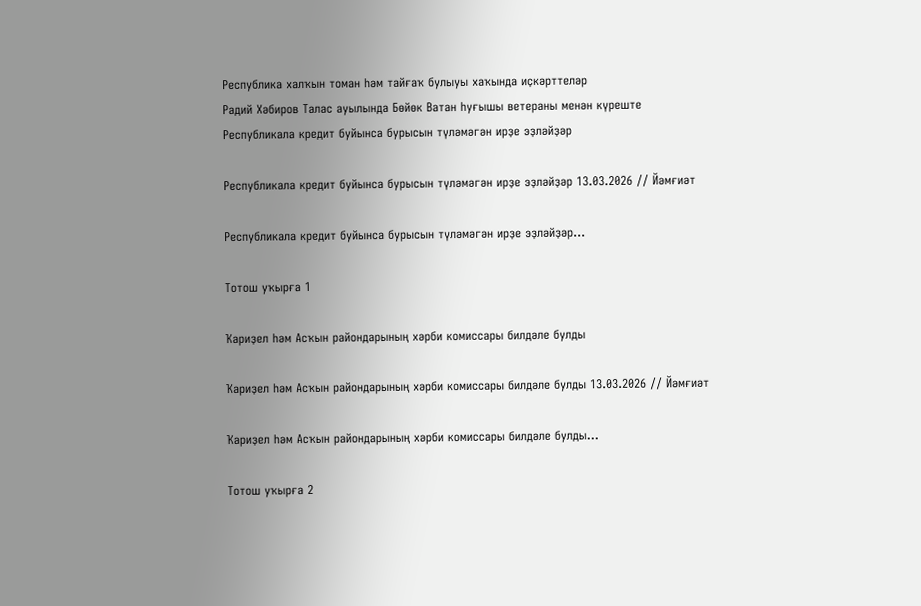Республика халҡын томан һәм тайғаҡ булыуы хаҡында иҫкәрттеләр
Радий Хәбиров Талас ауылында Бөйөк Ватан һуғышы ветераны менән күреште
Республикала кредит буйынса бурысын түләмәгән ирҙе эҙләйҙәр

Республикала кредит буйынса бурысын түләмәгән ирҙе эҙләйҙәр 13.03.2026 // Йәмғиәт

Республикала кредит буйынса бурысын түләмәгән ирҙе эҙләйҙәр...

Тотош уҡырға 1

Ҡариҙел һәм Асҡын райондарының хәрби комиссары билдәле булды

Ҡариҙел һәм Асҡын райондарының хәрби комиссары билдәле булды 13.03.2026 // Йәмғиәт

Ҡариҙел һәм Асҡын райондарының хәрби комиссары билдәле булды...

Тотош уҡырға 2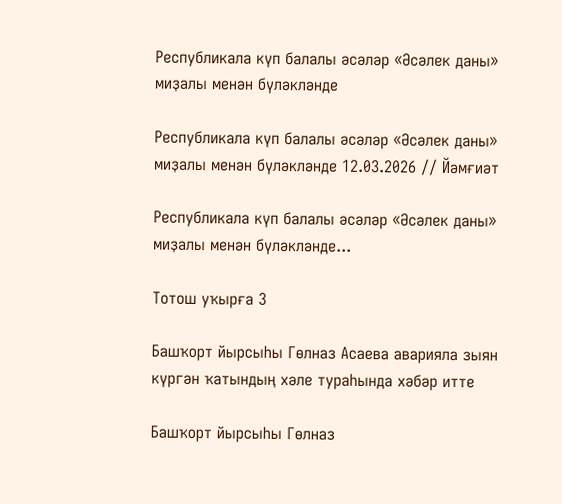Республикала күп балалы әсәләр «Әсәлек даны» миҙалы менән бүләкләнде

Республикала күп балалы әсәләр «Әсәлек даны» миҙалы менән бүләкләнде 12.03.2026 // Йәмғиәт

Республикала күп балалы әсәләр «Әсәлек даны» миҙалы менән бүләкләнде...

Тотош уҡырға 3

Башҡорт йырсыһы Гөлназ Асаева аварияла зыян күргән ҡатындың хәле тураһында хәбәр итте

Башҡорт йырсыһы Гөлназ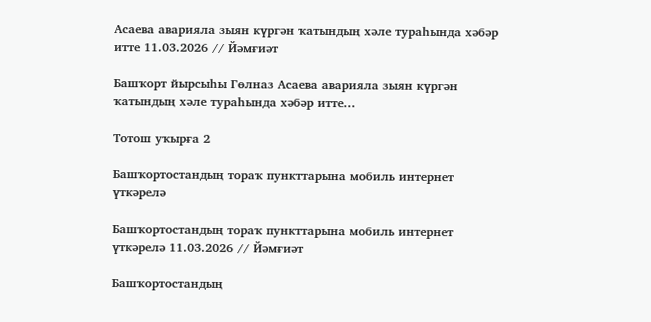Асаева аварияла зыян күргән ҡатындың хәле тураһында хәбәр итте 11.03.2026 // Йәмғиәт

Башҡорт йырсыһы Гөлназ Асаева аварияла зыян күргән ҡатындың хәле тураһында хәбәр итте...

Тотош уҡырға 2

Башҡортостандың тораҡ пункттарына мобиль интернет үткәрелә

Башҡортостандың тораҡ пункттарына мобиль интернет үткәрелә 11.03.2026 // Йәмғиәт

Башҡортостандың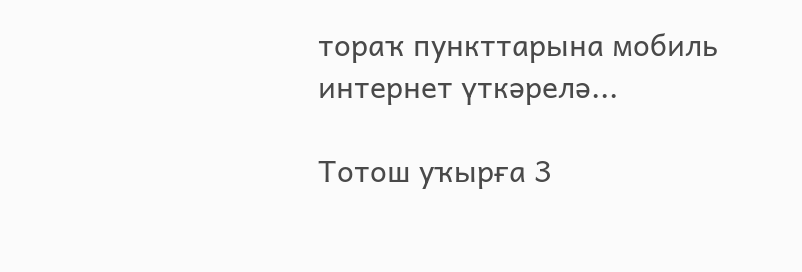тораҡ пункттарына мобиль интернет үткәрелә...

Тотош уҡырға 3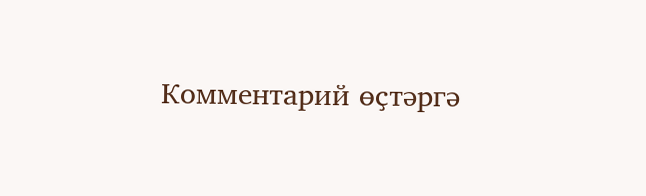Комментарий өҫтәргә